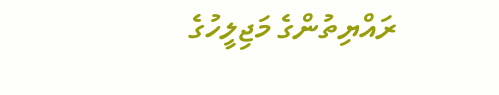ރައްޔިތުންގެ މަޖިލީހުގެ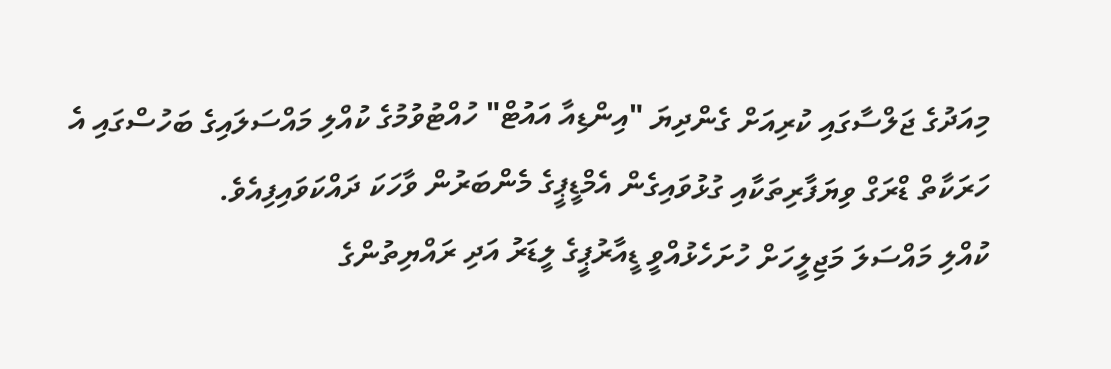މިއަދުގެ ޖަލްސާގައި ކުރިއަށް ގެންދިޔަ "އިންޑިއާ އައުޓް" ހުއްޓުވުމުގެ ކުއްލި މައްސަލައިގެ ބަހުސްގައި އެ ހަރަކާތް ޑްރަގް ވިޔަފާރިތަކާއި ގުޅުވައިގެން އެމްޑީޕީގެ މެންބަރުން ވާހަކަ ދައްކަވައިފިއެވެ.
ކުއްލި މައްސަލަ މަޖިލީހަށް ހުށަހެޅުއްވީ ޑީއާރުޕީގެ ލީޑަރު އަދި ރައްޔިތުންގެ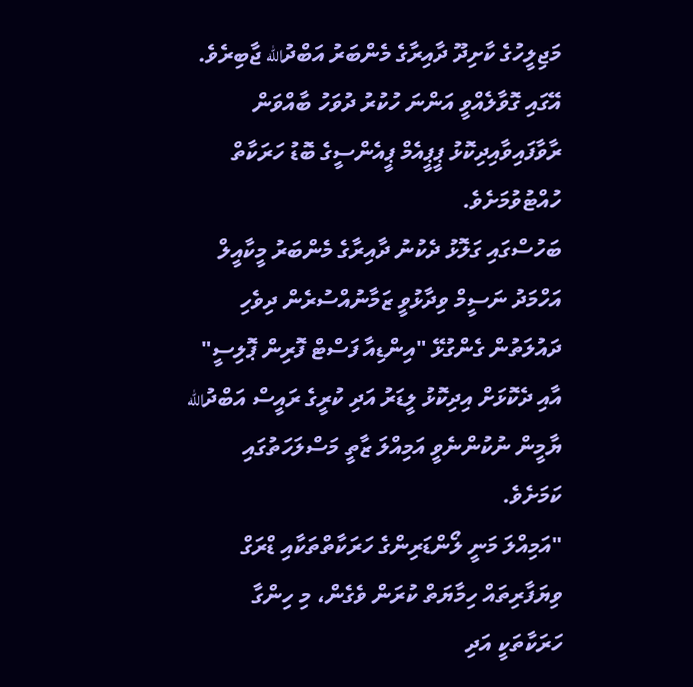މަޖިލީހުގެ ކާށިދޫ ދާއިރާގެ މެންބަރު އަބްދުالله ޖާބިރެވެ. އޭގައި ގޮވާލެއްވީ އަންނަ ހުކުރު ދުވަހު ބާއްވަން ރާވާފައިވާއިދިކޮޅު ޕީޕީއެމް ޕީއެންސީގެ ބޮޑު ހަރަކާތް ހުއްޓުވުމަށެވެ.
ބަހުސްގައި ގަލޮޅު ދެކުނު ދާއިރާގެ މެންބަރު މީކާއީލް އަހްމަދު ނަސީމް ވިދާޅުވީ ޒަމާނުއްސުރެން ދިވެހި ދައުލަތުން ގެންގުޅޭ "އިންޑިއާ ފަސްޓް ފޮރިން ޕޮލިސީ" އާއި ދެކޮޅަށް އިދިކޮޅު ލީޑަރު އަދި ކުރީގެ ރައީސް އަބްދުالله ޔާމީން ނުކުންނެވީ އަމިއްލަ ޒާތީ މަސްލަހަތުގައި ކަމަށެވެ.
"އަމިއްލަ މަނީ ލޯންޑަރިންގެ ހަރަކާތްތަކާއި ޑްރަގް ވިޔަފާރިތައް ހިމާޔަތް ކުރަން ވެގެން، މި ހިންގާ ހަރަކާތަކީ އަދި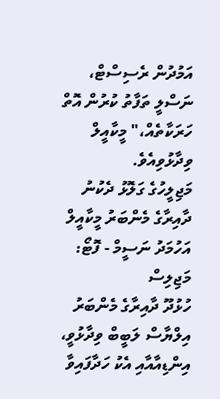އަމުދުން ރެސިސްޓް، ނަސްލީ ތަފާތު ކުރުން އޮތް ހަރަކާތެއް،" މީކާއީލް ވިދާޅުވިއެވެ.
މަޖިލީހުގެ ގަލޮޅު ދެކުނު ދާއިރާގެ މެންބަރު މީކާއީލް އަހުމަދު ނަސީމް - ފޮޓޯ: މަޖިލިސް
ހުޅުދޫ ދާއިރާގެ މެންބަރު އިލްޔާސް ލަބީބް ވިދާޅުވީ، އިންޑިއާއާއި އެކު ހަދާފައިވާ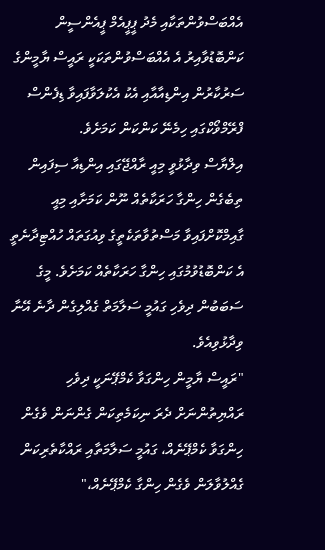އެއްބަސްވުންތަކާއި މެދު ޕީޕީއެމް ޕީއެންސީން ކަންބޮޑުވާއިރު އެ އެއްބަސްވުންތަކަކީ ރައީސް ޔާމީންގެ ސަރުކާރުން އިންޑިއާއާއި އެކު އެކުލަވާފައިވާ ޑިފެންސް ފްރޭމްވޯކްގައި ހިމެނޭ ކަންކަން ކަމަށެވެ.
އިލްޔާސް ވިދާޅުވީ މިއީ ރާއްޖޭގައި އިންޑިއާ ސިފައިން ތިބެގެން ހިންގާ ހަރަކާތެއް ނޫން ކަމަށާއި މިއީ ގާއިމްކޮށްފައިވާ މަސްތުވާތަކެތީގެ ވިއުގަތައް ހުއްޓިދާނެތީ އެ ކަންބޮޑުވުމުގައި ހިންގާ ހަރަކާތެއް ކަމަށެވެ. މީގެ ސަބަބުން ދިވެހި ގައުމީ ސަލާމަތް ގެއްލިގެން ދާނެ އޭނާ ވިދާޅުވިއެވެ.
"ރައީސް ޔާމީން ހިންގަވާ ކެމްޕޭނަކީ ދިވެހި ރައްޔިތުންނަށް ދެރަ ނިކަމެތިކަން ގެންނަން ވެގެން ހިންގަވާ ކެމްޕޭނެއް، ގައުމީ ސަލާމަތާއި ރައްކާތެރިކަން ގެއްލުވާލަން ވެގެން ހިންގާ ކެމްޕޭނެއް،"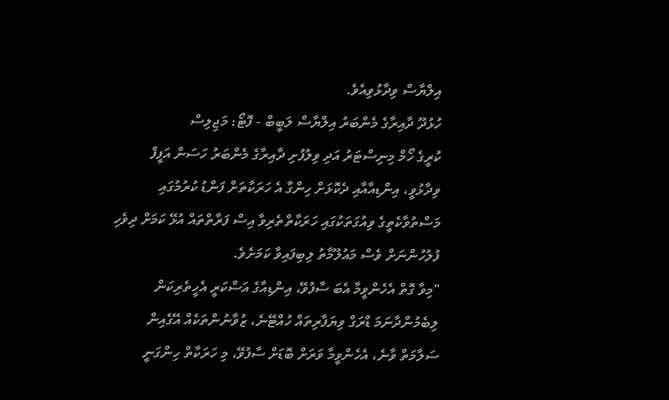އިލްޔާސް ވިދާޅުވިއެވެ.
ހުޅުދޫ ދާއިރާގެ މެންބަރު އިލްޔާސް ލަބީބް - ފޮޓޯ: މަޖިލިސް
ކުރީގެ ހޯމް މިނިސްޓަރު އަދި ވިލުފުށި ދާއިރާގެ މެންބަރު ހަސަން އަފީފް ވިދާޅުވީ، އިންޑިއާއާއި ދެކޮޅަށް ހިންގާ އެ ހަރަކާތަށް ފަންޑު ކުރުމުގައި މަސްތުވާކެތީގެ ވިއުގަތަކުގައި ހަރަކާތްތެރިވާ އިސް ފަރާތްތައް އުޅޭ ކަމަށް ދިވެހި ފުލުހުންނަށް ވެސް މައުލޫމާތު ލިބިފައިވާ ކަމަށެވެ.
"މިވާ ގޮތް އެހެންވީމާ އެބަ ސާފުވޭ، އިންޑިއާގެ އަސްކަރީ އެހީތެރިކަން ލިބެމުންދާނަމަ ޑްރަގް ވިޔަފާރިތައް ހުއްޓޭނެ، ޒުވާނުންތަކެއް އޭގެއިން ސަލާމަތް ވާނެ، އެހެންވީމާ ވަރަށް ބޮޑަށް ސާފުވޭ، މި ހަރަކާތް ހިންގަނީ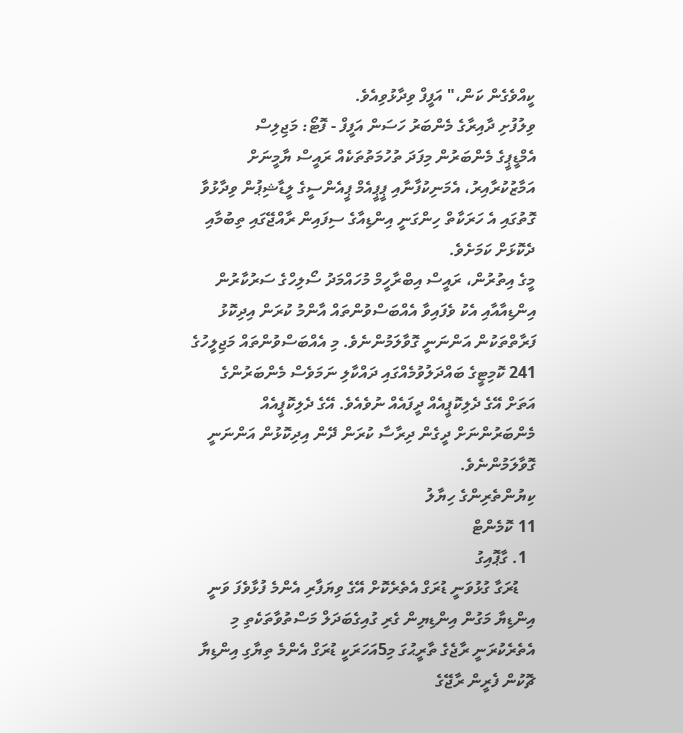ކީއްވެގެން ކަން،" އަފީފް ވިދާޅުވިއެވެ.
ވިލުފުށި ދާއިރާގެ މެންބަރު ހަސަން އަފީފް - ފޮޓޯ: މަޖިލިސް
އެމްޑީޕީގެ މެންބަރުން މިފަދަ ތުހުމަތުތަކެއް ރައީސް ޔާމީނަށް އަމާޒުކުރާއިރު، އެމަނިކުފާނާއި ޕީޕީއެމް ޕީއެންސީގެ ލީޑާޝިޕުން ވިދާޅުވާ ގޮތުގައި އެ ހަރަކާތް ހިންގަނީ އިންޑިއާގެ ސިފައިން ރާއްޖޭގައި ތިބުމާއި ދެކޮޅަށް ކަމަށެވެ.
މީގެ އިތުރުން، ރައީސް އިބްރާހީމް މުހައްމަދު ސޯލިހްގެ ސަރުކާރުން އިންޑިއާއާއި އެކު ވެފައިވާ އެއްބަސްވުންތައް އާންމު ކުރަން އިދިކޮޅު ފަރާތްތަކުން އަންނަނީ ގޮވާލަމުންނެވެ. މި އެއްބަސްވުންތައް މަޖިލީހުގެ 241 ކޮމިޓީގެ ބައްދަލުވުމެއްގައި ދައްކާލި ނަމަވެސް މެންބަރުންގެ އަތަށް އޭގެ ދެލިކޮޕީއެއް ދީފައެއް ނުވެއެވެ. އޭގެ ދެލިކޮޕީއެއް މެންބަރުންނަށް ދީގެން ދިރާސާ ކުރަން ދޭން އިދިކޮޅުން އަންނަނީ ގޮވާލަމުންނެވެ.
ކިޔުންތެރިންގެ ހިޔާލު
11 ކޮމެންޓް
  1. ގާޕޮއިގު
    ޑުރަގާ ގުޅުވަނީ ޑުރަގް އެތެރެކޮށް އޭގެ ވިޔަފާރި އެންމެ ފުޅާވެފަ ވަނީ އިންޑިޔާ މަގުން އިންޑިޔިން ގެރި ގުއިގެބަދަލް މަސްތުވާތަކެތި މި އެތެރެކުރަނީ ރާޖެގެ ތާރީޙުގަ މި5އަހަރަކީ ޑުރަގް އެންމެ ތިޔާގި އިންޑިޔާ ޗޮކުން ފެރީން ރާޖޭގެ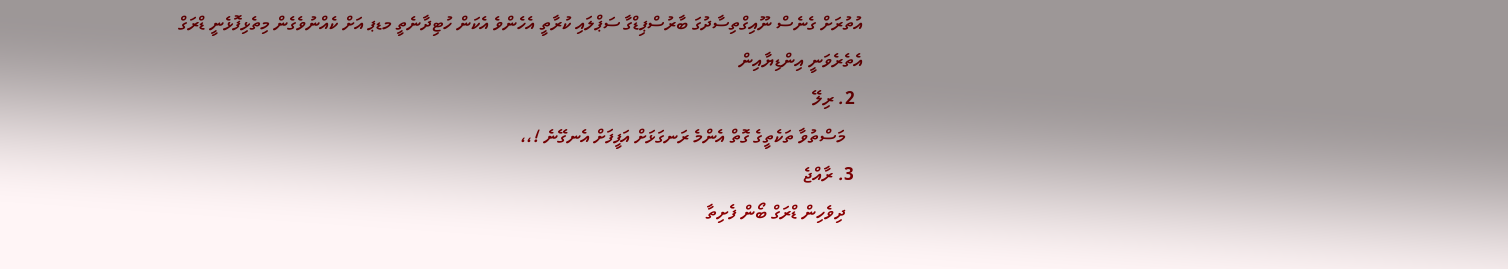އުތުރަށް ގެނެސް ނޫއިގްތިސާދުގަ ބާރުސްޕިޑްގާ ސަޕްލައި ކުރާތީ އެހެންވެ އެކަން ހުޓިދާނެތީ މޑޕ އަށް ކެއްނުވެގެން މިތެޅިފޮޅެނީ ޑްރަގް އެތެރެވަނީ އިންޑިޔާއިން
  2. ރިލޭ
    މަސްތުވާ ތަކެތީގެ ގޮތް އެންމެ ރަނގަޅަށް އަފީފަށް އެނގޭނެ !،،
  3. ރާއްޖެ
    ދިވެހިން ޑްރަގް ބޯން ފެށިތާ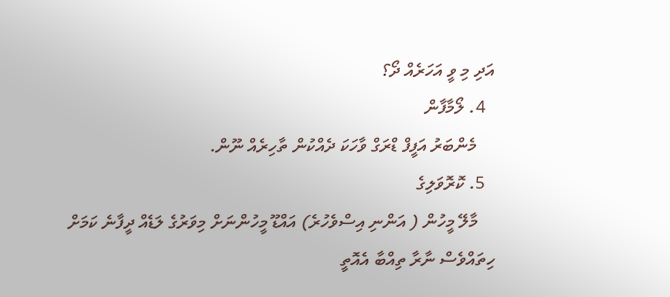އަދި މި ވީ އަހަރެއް ދޯ؟
  4. ލޯމާފާން
    މެންބަރު އަފީފް ޑްރަގް ވާހަކަ ދެއްކުން ތާހިރެއް ނޫން.
  5. ކޮރޮވަލިގެ
    މާލޭ މީހުން ( އަންނި އިސްވެހުރެ) އައްޑޫ މީހުންނަށް މިވަރުގެ ލަޑެއް ދީފާނެ ކަމަށް ހިތައްވެސް ނާރާ ތިއްބާ އެއޮތީ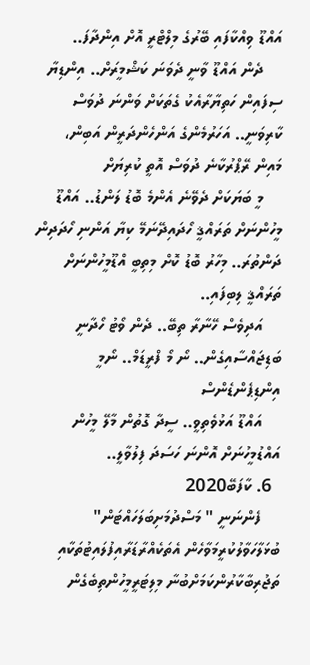އައްޑޫ ވިއްކާފައި ބޭރުގެ މިލްޓްރީ އޮށް އިންދާފަ..
    ދެން އައްޑޫ ވާނީ ދެވަނަ ކަޝްމީރަށް.. އިންޑިޔާ ސިފައިން ހަތިޔާރާއެކު ގެތަކަށް ވަންނަ ދުވަސް ކާރިވަނީ.. އަހަރުމެންގެ އަންހެންދަރީން އަބިން، މައިން ރޭޕްރުކާނެ ދުވަސް އޮތީ ކުރިޔަށް
    މީ ބަޔަކަށް ދެވޭނެ އެންމެ ބޮޑު ލަންޑު.. އައްޑޫ މީހުންނަށް ތަރައްޤީ ހޯދައިދޭނަމޭ ކިޔާ އަންނި ހޯދަދިން ދަންތުރަ.. މިހާރު ބޮޑު ކޮށް މިތިބީ އްޑޫމީހުންނަށް ތަރައްޤީ ލިބިފައި..
    އަދިވެސް ހޭނާރާ ތިބޭ.. ދެން ވޯޓު ހޯދާނީ ބަޑިޖައްސާއިގެން.. ނޯ މޯ ފްރީޑަމް.. ނޯމީ އިންޑިޕެންޑެންސް
    އައްޑޫ އަޅުވެތިވީ.. ސީދާ ގޮތުން މާލޭ މީހުން އައްޑުމީހުނަށް އޮންނަ ހަސަދަ ފިލުވާލީ..
  6. ކާފަބޭ2020
    ފެންނަނީ " މަސްދުމަށިބަލަހައްޓަން" ބުޅަލާހަވާލުކުރީމަވާހެން އެތަކެއްރާޑަރާއިފުލައިޓުތަކާއި ތަޖުރިބާކާރުންކަމަށްބުނާ މިލިޓަރީމީހުންތިބެގެން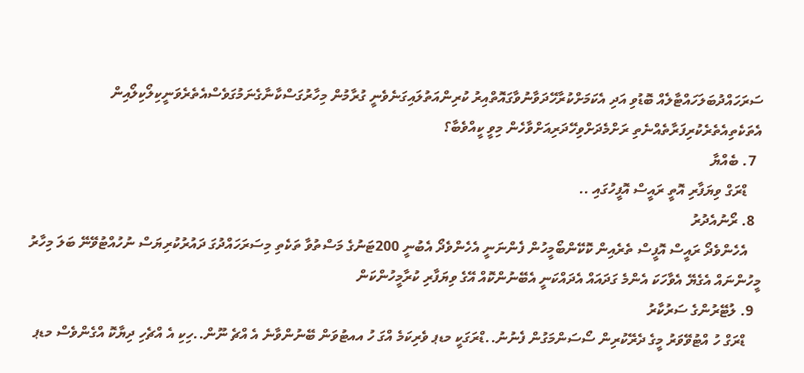ސަރަހައްދުބަލަހައްޓާލެއް ބޮޑުވި އަދި އެކަމަށްކުރާހޭދަވާނުވާގައޮތްއިރު ކުރިންއަތުލައިގަނެވެނީ ގުރާމުން މިހާރުގަސްކާނާގެނަމުގަވެސްއެތެރެވަނީކިލޯކިލޯއިން އެތަކެތިއެތެރެކުރިފަރާތެއްނެތި ރަށްމެދަށްވިހޭދަރިއަށްވާހެން މިވީ ކީއްވެބާ؟
  7. ބެއްޔާ
    ޑްރަގް ވިޔަފާރި އޮތީ ރައީސް އޮފީހުގައި ..
  8. ރޯނުއެދުރު
    އެހެންވެދޯ ރައީސް އޮފީސް ތެރެއިން ކޮކޭންބޯމީހުން ފެންނަނީ އެހެންވެދޯ އެބުނީ 200ޓަނުގެ މަސްތުވާ ތަކެތި މިސަރަހައްދުގަ ދައުރުކުރިޔަސް ނުހުއްޓުވޭނޭ ބަލަ މިހާރު މީހުންނައް އެގެޔޭ އެވާހަކަ އެންމެ ގަދައައް އެދައްކަނީ އެބޭނުންކޮއް އޭގެ ވިޔަފާރި ކުރާމީހުންކަން
  9. ލުޓޭރުންގެ ސަރުކާރު
    ޑްރަގް ހު އްޓުވޭވަރު މީގެ ދެރޭކުރިން ސޯސަންމަގުން ފެނުނު..ޑްރަގަކީ މޑޕ ވެރިކަމެ އްގަ ހު އއޓުވަން ބޭނުންވާނެ އެ އްޗެ ނޫން..ހިކި އެ އްޗެހި ދިޔާކޮ އްގެންވެސް މޑޕ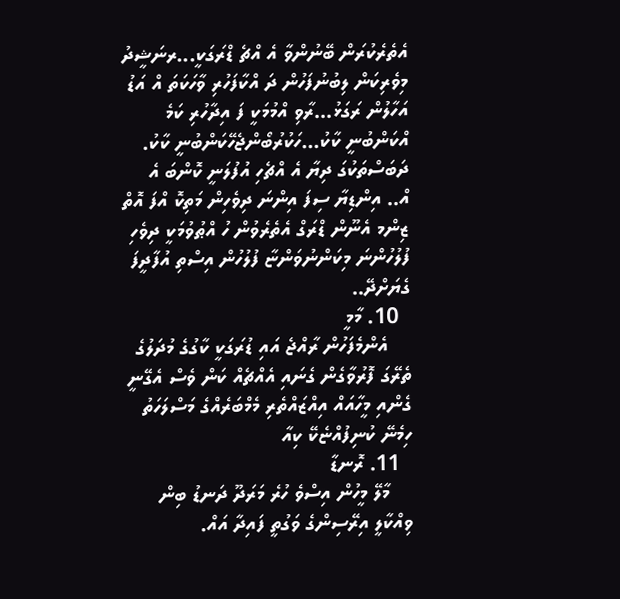އެތެރެކުރަން ބޭނުންވާ އެ އްޗެ ޑްރަގަކީ...ރނަޝީދު މިވެރިކަން ލިބުނުފަހުން ދަ އްކާފަހުރި ވާހަކަތަ އް އަޑު އަހާލުން ރަގަޅު...ރާވި އްމުމަކީ ފަ އިދާހުރި ކަމެ އްކަންބުނީ ކާކު...ހަކުރުބޯންޖެހޭކަންބުނީ ކާކު. ދަބަސްތަކުގަ ދިޔާ އެ އްޗެހި އުފުލަނީ ކޮންބަ އެ އް.. އިންޑިޔާ ސިފަ އިންނަ ދިވެހިން މަތިކޮ އްފަ އޮތް ޒިންމ އެނޫން ޑްރަގް އެތެރެވުން ހު އްޠުވުމަކީ ދިވެހި ފުލުހުންނަ މިކަންނުވަންޏާ ފުލުހުން އިސްތި އުފާދީފަ ގެޔަށްދޭ..
  10. މާމީ
    އެންމެފަހުން ރާއްޖެ އައި ޑުރަގަކީ ކާގުގެ މުދަލުގެ ތެރޭގަ ފޮރުވާގެން ގެނައި އެއްޗެއް ކަން ވެސް އެގޭނީ ގެންއި މީހާއައް އިއްޒައްތެރި މެމްބަރެއްގެ މަސްލަހަތު ހިމެނޭ ކުނިފުއްޏެކޭ ކިއާ
  11. ރޮނޑާ
    މާލޭ މީހުން އިސްވެ ހުރެ މަރަދޫ ދަނޑު ބިން ވިއްކާލީ އިރޭސިންގެ ވަގުތީ ފައިދާ އައް.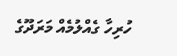ހުރިހާ ގެއްލުމެއް މަރަދޫގެ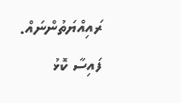ރައިއްޔަތުންނައް. ފައިސާ ކޮޅު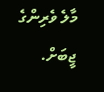މާލެ ވެރިންގެ ޖީބަށް.